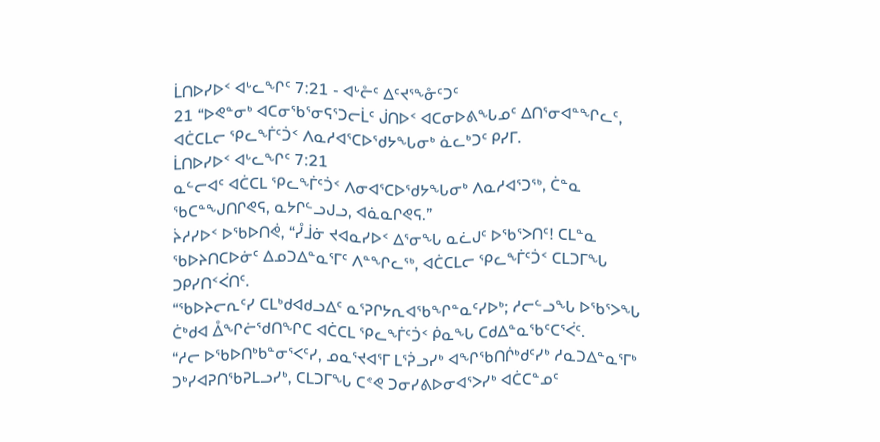ᒫᑎᐅᓯᐅᑉ ᐊᒡᓚᖏᑦ 7:21 - ᐊᒡᓔᑦ ᐃᑦᔪᕐᖕᓁᑦᑐᑦ
21 “ᐅᕙᓐᓂᒃ ᐊᑕᓂᖃᕐᓂᕋᕐᑐᓕᒫᑦ ᒎᑎᐅᑉ ᐊᑕᓂᐅᕕᖓᓄᑦ ᐃᑎᕐᓂᐊᓐᖏᓚᑦ, ᐊᑖᑕᒪᓕ ᕿᓚᖕᒦᑦᑑᑉ ᐱᓇᓱᐊᕐᑕᐅᖁᔭᖓᓂᒃ ᓈᓚᒃᑐᑦ ᑭᓯᒥ.
ᒫᑎᐅᓯᐅᑉ ᐊᒡᓚᖏᑦ 7:21
ᓇᓪᓕᐊᑦ ᐊᑖᑕᒪ ᕿᓚᖕᒦᑦᑑᑉ ᐱᓂᐊᕐᑕᐅᖁᔭᖓᓂᒃ ᐱᓇᓱᐊᕐᑐᖅ, ᑖᓐᓇ ᖃᑕᓐᖑᑎᒋᕙᕋ, ᓇᔭᒋᓪᓗᒍᓗ, ᐊᓈᓇᒋᕙᕋ.”
ᔩᓱᓯᐅᑉ ᐅᖃᐅᑎᕚ, “ᓮᒨᓃ ᔪᐊᓇᓯᐅᑉ ᐃᕐᓂᖓ ᓇᓛᒍᑦ ᐅᖃᕐᐳᑎᑦ! ᑕᒪᓐᓇ ᖃᐅᔨᑎᑕᐅᓃᑦ ᐃᓄᑐᐃᓐᓇᕐᒥᑦ ᐱᓐᖏᓚᖅ, ᐊᑖᑕᒪᓕ ᕿᓚᖕᒦᑦᑑᑉ ᑕᒪᑐᒥᖓ ᑐᑭᓯᑎᑉᐹᑎᑦ.
“ᖃᐅᔨᓕᕆᑦᓯ ᑕᒪᒃᑯᐊᑯᓗᐃᑦ ᓇᕐᕈᒋᔭᕆᐊᖃᖏᓐᓇᑦᓯᐅᒃ; ᓱᓕᓪᓗᖓ ᐅᖃᕐᐳᖓ ᑖᒃᑯᐊ ᐂᖏᓖᖁᑎᖏᑕ ᐊᑖᑕᒪ ᕿᓚᖕᒦᑦᑑᑉ ᑮᓇᖓ ᑕᑯᐃᓐᓇᖃᑦᑕᕐᐹᑦ.
“ᓱᓕ ᐅᖃᐅᑎᒃᑲᓐᓂᕐᐸᑦᓯ, ᓄᓇᕐᔪᐊᕐᒥ ᒪᕐᕉᓗᓯᒃ ᐊᖏᖃᑎᒌᒃᑯᑦᓯᒃ ᓱᓇᑐᐃᓐᓇᕐᒥᒃ ᑐᒃᓯᐊᕈᑎᖃᕈᒪᓗᓯᒃ, ᑕᒪᑐᒥᖓ ᑕᕝᕙ ᑐᓂᓯᕕᐅᓂᐊᕐᐳᓯᒃ ᐊᑖᑕᓐᓄᑦ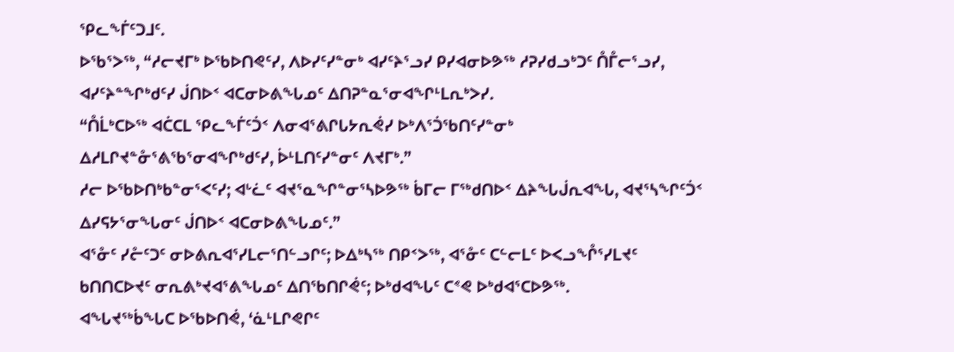ᕿᓚᖕᒦᑦᑐᒧᑦ.
ᐅᖃᕐᐳᖅ, “ᓱᓕᔪᒥᒃ ᐅᖃᐅᑎᕙᑦᓯ, ᐱᐅᓯᑦᓯᓐᓂᒃ ᐊᓯᑦᔨᕐᓗᓯ ᑭᓯᐊᓂᐅᕗᖅ ᓱᕈᓯᑯᓗᒃᑐᑦ ᑍᒤᓕᕐᓗᓯ, ᐊᓯᑦᔨᓐᖏᒃᑯᑦᓯ ᒎᑎᐅᑉ ᐊᑕᓂᐅᕕᖓᓄᑦ ᐃᑎᕈᓐᓇᕐᓂᐊᖏᒻᒪᕆᒃᐳᓯ.
“ᑍᒫᒃᑕᐅᖅ ᐊᑖᑕᒪ ᕿᓚᖕᒦᑦᑑᑉ ᐱᓂᐊᕐᕕᒋᒐᔭᕆᕚᓯ ᐅᒃᐱᕐᑑᖃᑎᑦᓯᓐᓂᒃ ᐃᓱᒪᒋᔪᓐᓁᕐᕕᖃᕐᓂᐊᖏᒃᑯᑦᓯ, ᐆᒻᒪᑎᑦᓯᓐᓂᑦ ᐱᔪᒥᒃ.”
ᓱᓕ ᐅᖃᐅᑎᒃᑲᓐᓂᕐᐸᑦᓯ; ᐊᒡᓛᑦ ᐊᔪᕐᓇᖏᓐᓂᕐᓴᐅᕗᖅ ᑳᒥᓕ ᒥᖅᑯᑎᐅᑉ ᐃᔨᖓᒎᕆᐊᖓ, ᐊᔪᕐᓴᖏᑦᑑᑉ ᐃᓯᕋᔭᕐᓂᖓᓂᑦ ᒎᑎᐅᑉ ᐊᑕᓂᐅᕕᖓᓄᑦ.”
ᐊᕐᓁᑦ ᓯᓔᑦᑐᑦ ᓂᐅᕕᕆᐊᕐᓯᒪᓕᕐᑎᓪᓗᒋᑦ; ᐅᐃᒃᓴᖅ ᑎᑭᑉᐳᖅ, ᐊᕐᓁᑦ ᑕᓪᓕᒪᑦ ᐅᐸᓗᖕᒊᕐᓯᒪᔪᑦ ᑲᑎᑎᑕᐅᔪᑦ ᓂᕆᕕᒃᔪᐊᕐᕕᖓᓄᑦ ᐃᑎᖃᑎᒋᕚᑦ; ᐅᒃᑯᐊᖓᑦ ᑕᕝᕙ ᐅᒃᑯᐊᕐᑕᐅᕗᖅ.
ᐊᖓᔪᖅᑳᖓᑕ ᐅᖃᐅᑎᕚ, ‘ᓈᒻᒪᒋᕙᒋᑦ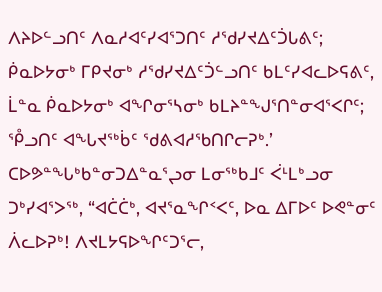ᐱᔨᐅᓪᓗᑎᑦ ᐱᓇᓱᐊᑦᓯᐊᕐᑐᑎᑦ ᓱᖁᓯᔪᐃᑦᑑᒐᕕᑦ; ᑮᓇᐅᔭᓂᒃ ᒥᑭᔪᓂᒃ ᓱᖁᓯᔪᐃᑦᑑᓪᓗᑎᑦ ᑲᒪᑦᓯᐊᓚᐅᕋᕕᑦ, ᒫᓐᓇ ᑮᓇᐅᔭᓂᒃ ᐊᖏᓂᕐᓴᓂᒃ ᑲᒪᔨᓐᖑᕐᑎᓐᓂᐊᕐᐸᒋᑦ; ᕾᓗᑎᑦ ᐊᖓᔪᖅᑳᑦ ᖁᕕᐊᓱᖃᑎᒋᓕᕈᒃ.’
ᑕᐅᕗᓐᖓᒃᑲᓐᓂᑐᐃᓐᓇᕐᖢᓂ ᒪᓂᖅᑲᒧᑦ ᐹᒻᒪᒃᓗᓂ ᑐᒃᓯᐊᕐᐳᖅ, “ᐊᑖᑖᒃ, ᐊᔪᕐᓇᖏᑉᐸᑦ, ᐅᓇ ᐃᒥᐅᑦ ᐅᕙᓐᓂᑦ ᐲᓚᐅᕈᒃ! ᐱᔪᒪᔭᕋᐅᖏᑦᑐᕐᓕ,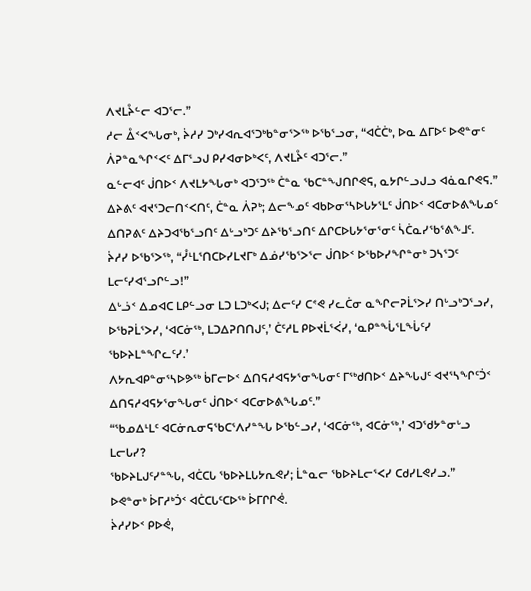ᐱᔪᒪᔧᓪᓕ ᐊᑐᕐᓕ.”
ᓱᓕ ᐂᑉᐸᖓᓂᒃ, ᔩᓱᓯ ᑐᒃᓯᐊᕆᐊᕐᑐᒃᑲᓐᓂᕐᐳᖅ ᐅᖃᕐᓗᓂ, “ᐊᑖᑖᒃ, ᐅᓇ ᐃᒥᐅᑦ ᐅᕙᓐᓂᑦ ᐲᕈᓐᓇᖏᑉᐸᑦ ᐃᒥᕐᓗᒍ ᑭᓯᐊᓂᐅᒃᐸᑦ, ᐱᔪᒪᔧᑦ ᐊᑐᕐᓕ.”
ᓇᓪᓕᐊᑦ ᒎᑎᐅᑉ ᐱᔪᒪᔭᖓᓂᒃ ᐊᑐᕐᑐᖅ ᑖᓐᓇ ᖃᑕᓐᖑᑎᒋᕙᕋ, ᓇᔭᒋᓪᓗᒍᓗ ᐊᓈᓇᒋᕙᕋ.”
ᐃᔨᕕᑦ ᐊᔪᕐᑐᓕᑎᑉᐸᑎᑦ, ᑖᓐᓇ ᐲᕈᒃ; ᐃᓕᖕᓄᑦ ᐊᑲᐅᓂᕐᓴᐅᒐᔭᕐᒪᑦ ᒎᑎᐅᑉ ᐊᑕᓂᐅᕕᖓᓄᑦ ᐃᑎᕈᕕᑦ ᐃᔨᑐᐊᖃᕐᓗᑎᑦ ᐃᒡᓗᒃᑐᑦ ᐃᔨᖃᕐᓗᑎᑦ ᐃᒋᑕᐅᒐᔭᕐᓂᕐᓂᑦ ᓵᑖᓇᓯᖃᕐᕕᖕᒧᑦ.
ᔩᓱᓯ ᐅᖃᕐᐳᖅ, “ᓮᒻᒪᕐᑎᑕᐅᓯᒪᔪᒥᒃ ᐃᓅᓯᖃᕐᐳᕐᓕ ᒎᑎᐅᑉ ᐅᖃᐅᓯᖏᓐᓂᒃ ᑐᓴᕐᑐᑦ ᒪᓕᑦᓯᐊᕐᓗᒋᓪᓗ!”
ᐃᒡᓘᑉ ᐃᓄᐊᑕ ᒪᑭᓪᓗᓂ ᒪᑐ ᒪᑐᒃᐸᒍ; ᐃᓕᑦᓯ ᑕᕝᕙ ᓯᓚᑖᓂ ᓇᖏᓕᕈᒫᕐᐳᓯ ᑎᒡᓗᒃᑐᕐᓗᓯ, ᐅᖃᕈᒫᕐᐳᓯ, ‘ᐊᑕᓃᖅ, ᒪᑐᐃᕈᑎᑎᒍᑦ,’ ᑖᑦᓱᒪ ᑭᐅᔪᒫᕐᐹᓯ, ‘ᓇᑭᓐᖔᕐᒪᖔᑦᓯ ᖃᐅᔨᒪᓐᖏᓚᑦᓯ.’
ᐱᔭᕆᐊᑭᓐᓂᕐᓴᐅᕗᖅ ᑳᒥᓕᐅᑉ ᐃᑎᕋᓱᐊᕋᔭᕐᓂᖓᓂᑦ ᒥᖅᑯᑎᐅᑉ ᐃᔨᖓᒍᑦ ᐊᔪᕐᓴᖏᑦᑑᑉ ᐃᑎᕋᓱᐊᕋᔭᕐᓂᖓᓂᑦ ᒎᑎᐅᑉ ᐊᑕᓂᐅᕕᖓᓄᑦ.”
“ᖃᓄᐃᒻᒪᑦ ᐊᑕᓃᕆᓂᕋᖃᑕᕐᐱᓯᓐᖓ ᐅᖃᓪᓗᓯ, ‘ᐊᑕᓃᖅ, ᐊᑕᓃᖅ,’ ᐊᑐᖁᔭᓐᓂᒡᓗ ᒪᓕᒐᓯ?
ᖃᐅᔨᒪᒍᑦᓯᓐᖓ, ᐊᑖᑕᒐ ᖃᐅᔨᒪᒐᔭᕆᕙᓯ; ᒫᓐᓇᓕ ᖃᐅᔨᒪᓕᕐᐸᓯ ᑕᑯᓯᒪᕙᓯᓗ.”
ᐅᕙᓐᓂᒃ ᐆᒥᓱᒃᑑᑉ ᐊᑖᑕᒐᑦᑕᐅᖅ ᐆᒥᒋᒋᕚ.
ᔩᓱᓯᐅᑉ ᑭᐅᕚ,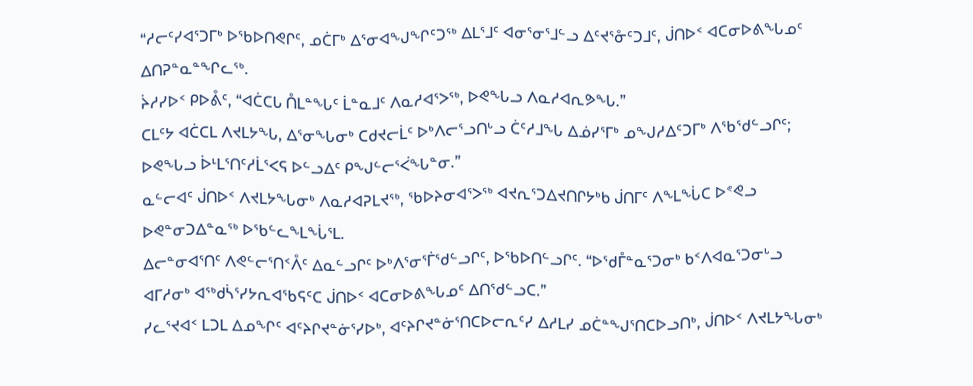“ᓱᓕᑦᓯᐊᕐᑐᒥᒃ ᐅᖃᐅᑎᕙᒋᑦ, ᓄᑖᒥᒃ ᐃᕐᓂᐊᖑᖏᑦᑐᖅ ᐃᒪᕐᒧᑦ ᐊᓂᕐᓂᕐᒧᓪᓗ ᐃᑦᔪᕐᓁᑦᑐᒧᑦ, ᒎᑎᐅᑉ ᐊᑕᓂᐅᕕᖓᓄᑦ ᐃᑎᕈᓐᓇᓐᖏᓚᖅ.
ᔩᓱᓯᐅᑉ ᑭᐅᕔᑦ, “ᐊᑖᑕᒐ ᑍᒪᓐᖓᑦ ᒫᓐᓇᒧᑦ ᐱᓇᓱᐊᕐᐳᖅ, ᐅᕙᖓᓗ ᐱᓇᓱᐊᕆᕗᖓ.”
ᑕᒪᑦᔭ ᐊᑖᑕᒪ ᐱᔪᒪᔭᖓ, ᐃᕐᓂᖓᓂᒃ ᑕᑯᔪᓕᒫᑦ ᐅᒃᐱᓕᕐᓗᑎᒡᓗ ᑖᑦᓱᒧᖓ ᐃᓅᓯᕐᒥᒃ ᓄᖑᓱᐃᑦᑐᒥᒃ ᐱᖃᖁᓪᓗᒋᑦ; ᐅᕙᖓᓗ ᐆᒻᒪᕐᑎᑦᓱᒫᕐᐸᕋ ᐅᓪᓗᐃᑦ ᑭᖑᓪᓕᕐᐹᖓᓐᓂ.”
ᓇᓪᓕᐊᑦ ᒎᑎᐅᑉ ᐱᔪᒪᔭᖓᓂᒃ ᐱᓇᓱᐊᕈᒪᔪᖅ, ᖃᐅᔨᓂᐊᕐᐳᖅ ᐊᔪᕆᕐᑐᐃᔪᑎᒋᔭᒃᑲ ᒎᑎᒥᑦ ᐱᖕᒪᖔᑕ ᐅᕝᕙᓗ ᐅᕙᓐᓂᑐᐃᓐᓇᖅ ᐅᖃᓪᓚᖕᒪᖔᕐᒪ.
ᐃᓕᓐᓂᐊᕐᑎᑦ ᐱᕙᓪᓕᕐᑎᑉᐰᑦ ᐃᓇᓪᓗᒋᑦ ᐅᒃᐱᕐᓂᕐᒦᖁᓪᓗᒋᑦ, ᐅᖃᐅᑎᓪᓗᒋᑦ. “ᐅᖁᒤᓐᓇᕐᑐᓂᒃ ᑲᑉᐱᐊᓇᕐᑐᓂᒡᓗ ᐊᒥᓱᓂᒃ ᐊᖅᑯᓵᕐᓯᔭᕆᐊᖃᕋᑦᑕ ᒎᑎᐅᑉ ᐊᑕᓂᐅᕕᖓᓄᑦ ᐃᑎᖁᓪᓗᑕ.”
ᓯᓚᕐᔪᐊᑉ ᒪᑐᒪ ᐃᓄᖏᑦ ᐊᑦᔨᒋᔪᓐᓃᕐᓯᐅᒃ, ᐊᑦᔨᒋᔪᓐᓃᕐᑎᑕᐅᓕᕆᑦᓯ ᐃᓱᒪᓯ ᓄᑖᓐᖑᕐᑎᑕᐅᓗᑎᒃ, ᒎᑎᐅᑉ ᐱᔪᒪᔭᖓᓂᒃ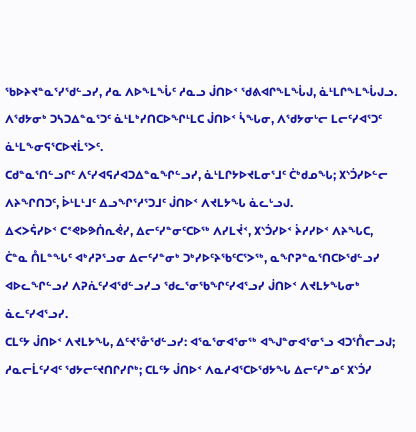ᖃᐅᔨᔪᓐᓇᕐᓯᖁᓪᓗᓯ, ᓱᓇ ᐱᐅᖕᒪᖔᑦ ᓱᓇᓗ ᒎᑎᐅᑉ ᖁᕕᐊᒋᖕᒪᖔᒍ, ᓈᒻᒪᒋᖕᒪᖔᒍᓗ.
ᐱᖁᔭᓂᒃ ᑐᓴᑐᐃᓐᓇᕐᑐᑦ ᓈᒻᒪᒃᓯᑎᑕᐅᖏᒻᒪᑕ ᒎᑎᐅᑉ ᓵᖓᓂ, ᐱᖁᔭᓂᒡᓕ ᒪᓕᑦᓯᐊᕐᑐᑦ ᓈᒻᒪᖕᓂᕋᕐᑕᐅᔪᒫᕐᐳᑦ.
ᑕᑯᓐᓇᕐᑎᓪᓗᒋᑦ ᐱᑦᓯᐊᕋᓱᐊᑐᐃᓐᓇᖏᓪᓗᓯ, ᓈᒻᒪᒋᔭᐅᔪᒪᓂᕐᒧᑦ ᑖᒃᑯᓄᖓ; ᙭ᔅᑑᓯᐅᓪᓕ ᐱᔨᖏᑎᑐᑦ, ᐆᒻᒪᒻᒧᑦ ᐃᓗᖏᕐᓱᕐᑐᒧᑦ ᒎᑎᐅᑉ ᐱᔪᒪᔭᖓ ᓈᓚᒡᓗᒍ.
ᐃᐸᐳᕌᓯᐅᑉ ᑕᕝᕙᐅᕗᑏᕆᕚᓯ, ᐃᓕᑦᓯᓐᓂᑦᑕᐅᖅ ᐱᓯᒪᔫᑉ, ᙭ᔅᑑᓯᐅᑉ ᔩᓱᓯᐅᑉ ᐱᔨᖓᑕ, ᑖᓐᓇ ᑍᒪᓐᖓᑦ ᐊᒃᓱᕈᕐᓗᓂ ᐃᓕᑦᓯᓐᓂᒃ ᑐᒃᓯᐅᑦᔨᖃᑦᑕᕐᐳᖅ, ᓇᖏᕈᓐᓇᕐᑎᑕᐅᖁᓪᓗᓯ ᐊᐅᓚᖏᓪᓗᓯ ᐱᕈᕇᑦᓯᐊᖁᓪᓗᓯᓗ ᖁᓚᕐᓂᖃᖏᑦᓯᐊᕐᓗᓯ ᒎᑎᐅᑉ ᐱᔪᒪᔭᖓᓂᒃ ᓈᓚᑦᓯᐊᕐᓗᓯ.
ᑕᒪᑦᔭ ᒎᑎᐅᑉ ᐱᔪᒪᔭᖓ, ᐃᑦᔪᕐᓁᖁᓪᓗᓯ: ᐊᕐᓇᕐᓂᐊᕐᓂᖅ ᐊᖑᓐᓂᐊᕐᓂᕐᓗ ᐊᑐᕐᑍᓕᓗᒍ;
ᓱᓇᓕᒫᑦᓯᐊᑦ ᖁᔭᓕᑦᔪᑎᒋᓯᒋᒃ; ᑕᒪᑦᔭ ᒎᑎᐅᑉ ᐱᓇᓱᐊᕐᑕᐅᖁᔭᖓ ᐃᓕᑦᓯᓐᓄᑦ ᙭ᔅᑑᓯ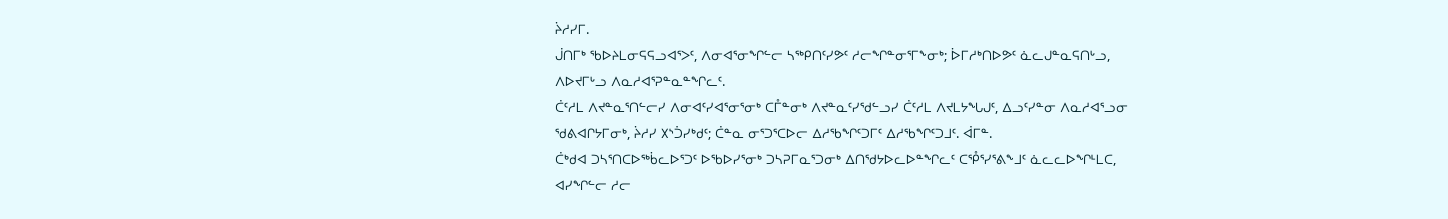ᔩᓱᓯᒥ.
ᒎᑎᒥᒃ ᖃᐅᔨᒪᓂᕋᕋᓗᐊᕐᐳᑦ, ᐱᓂᐊᕐᓂᖏᓪᓕ ᓴᖅᑭᑎᑦᓯᕗᑦ ᓱᓕᖏᓐᓂᕐᒥᖕᓂᒃ; ᐆᒥᓱᒃᑎᐅᕗᑦ ᓈᓚᒍᓐᓇᕋᑎᒡᓗ, ᐱᐅᔪᒥᒡᓗ ᐱᓇᓱᐊᕐᕈᓐᓇᓐᖏᓚᑦ.
ᑖᑦᓱᒪ ᐱᔪᓐᓇᕐᑎᓪᓕᓯ ᐱᓂᐊᑦᓯᐊᕐᓂᕐᓂᒃ ᑕᒤᓐᓂᒃ ᐱᔪᓐᓇᑦᓯᖁᓪᓗᓯ ᑖᑦᓱᒪ ᐱᔪᒪᔭᖓᒍᑦ, ᐃᓗᑦᓯᓐᓂ ᐱᓇᓱᐊᕐᓗᓂ ᖁᕕᐊᒋᔭᒥᓂᒃ, ᔩᓱᓯ ᙭ᔅᑑᓯᒃᑯᑦ; ᑖᓐᓇ ᓂᕐᑐᕐᑕᐅᓕ ᐃᓱᖃᖏᑦᑐᒥᑦ ᐃᓱᖃᖏᑦᑐᒧᑦ. ᐋᒥᓐ.
ᑖᒃᑯᐊ ᑐᓴᕐᑎᑕᐅᖅᑳᓚᐅᕐᑐᑦ ᐅᖃᐅᓯᕐᓂᒃ ᑐᓴᕈᒥᓇᕐᑐᓂᒃ ᐃᑎᖁᔭᐅᓚᐅᓐᖏᓚᑦ ᑕᕾᕐᓯᕐᕕᖕᒧᑦ ᓈᓚᓚᐅᖏᒻᒪᑕ, ᐊᓯᖏᓪᓕ ᓱᓕ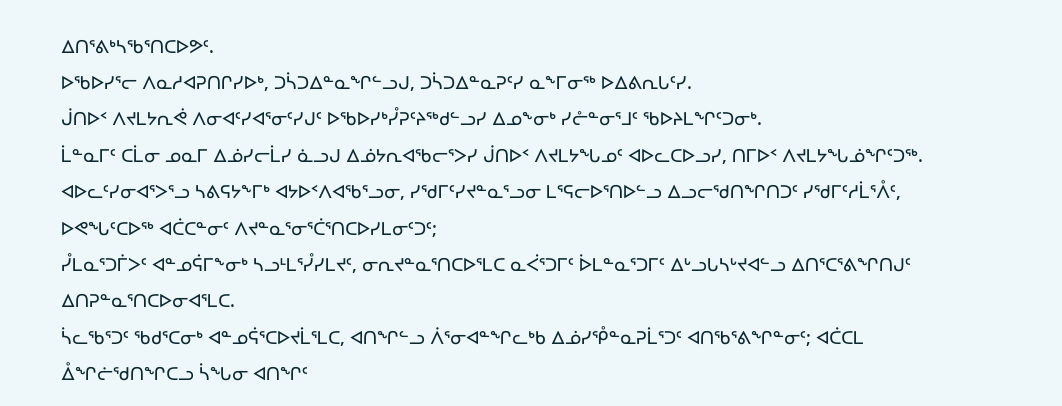ᐃᑎᕐᕕᒃᓴᖃᕐᑎᑕᐅᕗᑦ.
ᐅᖃᐅᓯᕐᓕ ᐱᓇᓱᐊᕈᑎᒋᓯᐅᒃ, ᑐᓵᑐᐃᓐᓇᖏᓪᓗᒍ, ᑐᓵᑐᐃᓐᓇᕈᑦᓯ ᓇᖕᒥᓂᖅ ᐅᐃᕕᕆᒐᑦᓯ.
ᒎᑎᐅᑉ ᐱᔪᒪᔭᕆᕚ ᐱᓂᐊᑦᓯᐊᕐᓂᑦᓯᒍᑦ ᐅᖃᐅᓯᒃᓮᕈᑦᔨᖅᑯᓪᓗᓯ ᐃᓄᖕᓂᒃ ᓯᓔᓐᓂᕐᒧᑦ ᖃᐅᔨᒪᖏᑦᑐᓂᒃ.
ᒫᓐᓇᒥᑦ ᑕᒫᓂ ᓄᓇᒥ ᐃᓅᓯᓕᒫᓯ ᓈᓗᒍ ᐃᓅᔭᕆᐊᖃᓕᕐᐳᓯ ᒎᑎᐅᑉ ᐱᔪᒪᔭᖓᓄᑦ ᐊᐅᓚᑕᐅᓗᓯ, ᑎᒥᐅᑉ ᐱᔪᒪᔭᖓᓅᖏᑦᑐᖅ.
ᐊᐅᓚᑦᓯᓂᐊᕐᐳᕐᓗ ᓴᕕᕋᔭᖕᒥᒃ ᐊᔭᐅᑉᐱᐊᖃᕐᓗᓂ, ᓯᖁᒥᑦᓯᔪᓐᓇᕐᓗᓂ ᒪᕐᕋᓕᐅᕐᑎᐅᓪᓗ ᐃᓗᓕᖁᑎᖏᑎᑐᑦ ᓯᖁᒥᑦᓱᒫᕐᐰᑦ, ᐅᕙᖓᑦᑕᐅᖅ ᐊᑖᑕᓐᓂᑦ ᐱᔪᓐᓇᕐᓂᕐᑖᕐᑎᑕᐅᓯᒪᓂᑦᑐᑦ;
ᓮᒪᓇᕐᑐᒦᐳᑦ ᐊᓐᓄᕌᒥᖕᓂᒃ ᓴᓗᒻᒪᕐᓮᓯᒪᔪᑦ, ᓂᕆᔪᓐᓇᕐᑎᑕᐅᕐᒪᑕ ᓇᐹᕐᑐᒥᑦ ᐆᒪᓐᓇᕐᑐᒥᑦ ᐃᒡᓗᒐᓴᒡᔪᐊᓪᓗ ᐃᑎᕐᑕᕐᕕᖏᑎᒍᑦ ᐃᑎᕈᓐᓇᕐᑎᑕᐅᓂᐊᕐᒪᑕ.
ᓵᓚᖃᕐᑐᑦ ᖃᑯᕐᑕᓂᒃ ᐊᓐᓄᕌᕐᑕᐅᔪᒫᕐᒪᑕ, ᐊᑎᖏᓪᓗ ᐲᕐᓂᐊᓐᖏᓚᒃᑲ ᐃᓅᓯᕾᓐᓇᕈᒫᕐᑐᑦ ᐊᑎᖃᕐᕕᖏᓐᓂᑦ; ᐊᑖᑕᒪ ᐂᖏᓖᖁᑎᖏᑕᓗ ᓵᖓᓂ ᐊᑎᖏᑦ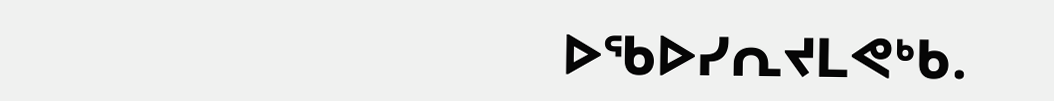ᐅᖃᐅᓯᕆᔪᒪᕙᒃᑲ.